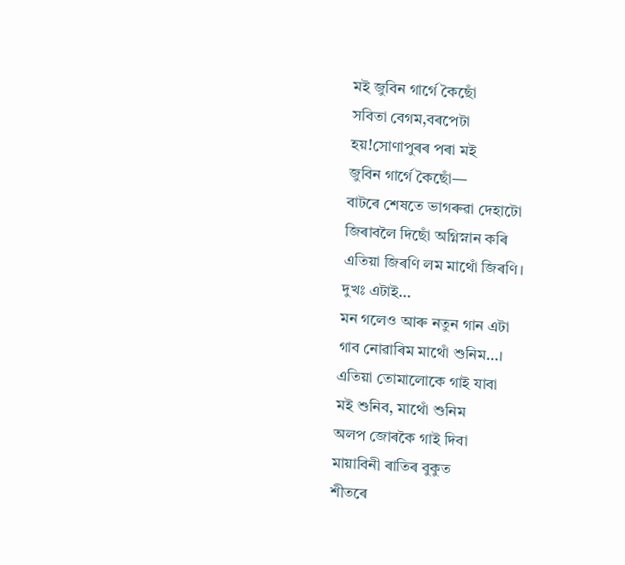মই জুবিন গাৰ্গে কৈছোঁ
সবিতা বেগম,বৰপেটা
হয়!সোণাপুৰৰ পৰা মই
জুবিন গাৰ্গে কৈছোঁ—
বাটৰে শেষতে ভাগৰুৱা দেহাটো
জিৰাবলৈ দিছোঁ অগ্নিস্নান কৰি
এতিয়া জিৰণি লম মাথোঁ জিৰণি।
দুখঃ এটাই…
মন গলেও আৰু নতুন গান এটা
গাব নোৱাৰিম মাথোঁ শুনিম…।
এতিয়া তোমালোকে গাই যাবা
মই শুনিব, মাথোঁ শুনিম
অলপ জোৰকৈ গাই দিবা
মায়াবিনী ৰাতিৰ বুকুত
শীতৰে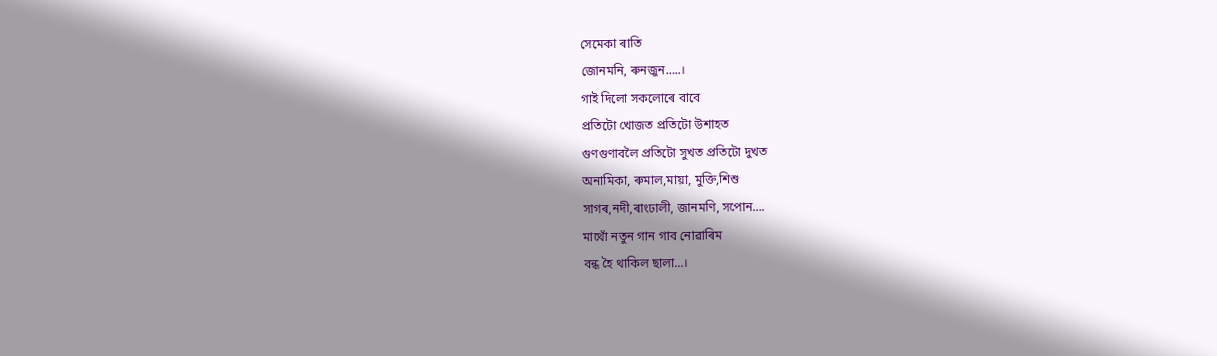সেমেকা ৰাতি
জোনমনি, ৰুনজুন…..।
গাই দিলো সকলোৰে বাবে
প্ৰতিটো খোজত প্ৰতিটো উশাহত
গুণগুণাবলৈ প্ৰতিটো সুখত প্ৰতিটো দুখত
অনামিকা, ৰুমাল,মায়া, মুক্তি,শিশু
সাগৰ,নদী,ৰাংঢালী, জানমণি, সপোন….
মাথোঁ নতুন গান গাব নোৱাৰিম
বন্ধ হৈ থাকিল ছালা…।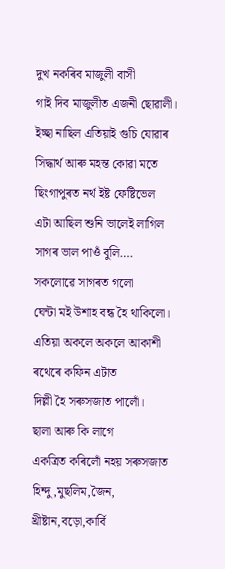দুখ নকৰিব মাজুলী বাসী
গাই দিব মাজুলীত এজনী ছোৱালী।
ইচ্ছা নাছিল এতিয়াই গুচি যোৱাৰ
সিদ্ধাৰ্থ আৰু মহন্ত কোৱা মতে
ছিংগাপুৰত নৰ্থ ইষ্ট ফেষ্টিভেল
এটা আছিল শুনি ভালেই লাগিল
সাগৰ ভাল পাওঁ বুলি….
সকলোৱে সাগৰত গলো
ঘেন্টা মই উশাহ বন্ধ হৈ থাকিলো।
এতিয়া অকলে অকলে আকাশী
ৰথেৰে কফিন এটাত
দিল্লী হৈ সৰুসজাত পালোঁ।
ছালা আৰু কি লাগে
একত্ৰিত কৰিলোঁ নহয় সৰুসজাত
হিন্দু,মুছলিম,জৈন, খ্ৰীষ্টান,বড়ো,কাৰ্বি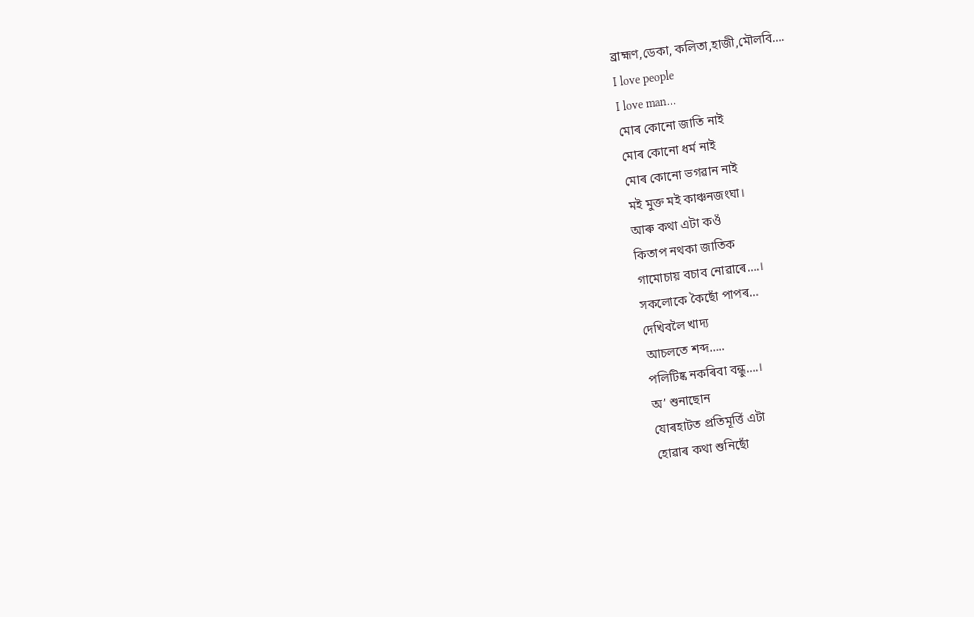ব্ৰাহ্মণ,ডেকা, কলিতা,হাজী,মৌলবি….
I love people
I love man…
মোৰ কোনো জাতি নাই
মোৰ কোনো ধৰ্ম নাই
মোৰ কোনো ভগৱান নাই
মই মুক্ত মই কাঞ্চনজংঘা।
আৰু কথা এটা কওঁ
কিতাপ নথকা জাতিক
গামোচায় বচাব নোৱাৰে….।
সকলোকে কৈছোঁ পাপৰ…
দেখিবলৈ খাদ্য
আচলতে শব্দ…..
পলিটিষ্ক নকৰিবা বন্ধু….।
অ’ শুনাছোন
যোৰহাটত প্ৰতিমূৰ্ত্তি এটা
হোৱাৰ কথা শুনিছোঁ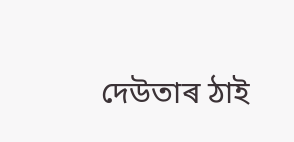দেউতাৰ ঠাই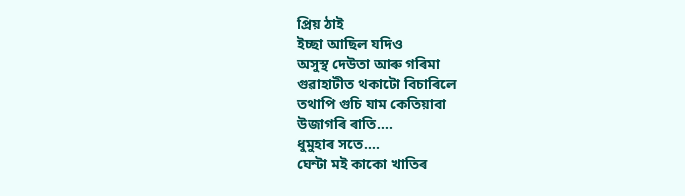প্ৰিয় ঠাই
ইচ্ছা আছিল যদিও
অসুস্থ দেউতা আৰু গৰিমা
গুৱাহাটীত থকাটো বিচাৰিলে
তথাপি গুচি যাম কেতিয়াবা
উজাগৰি ৰাতি….
ধুমুহাৰ সতে….
ঘেন্টা মই কাকো খাতিৰ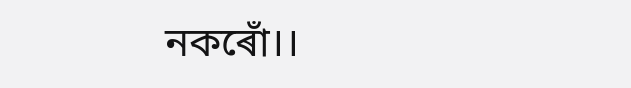নকৰোঁ।।